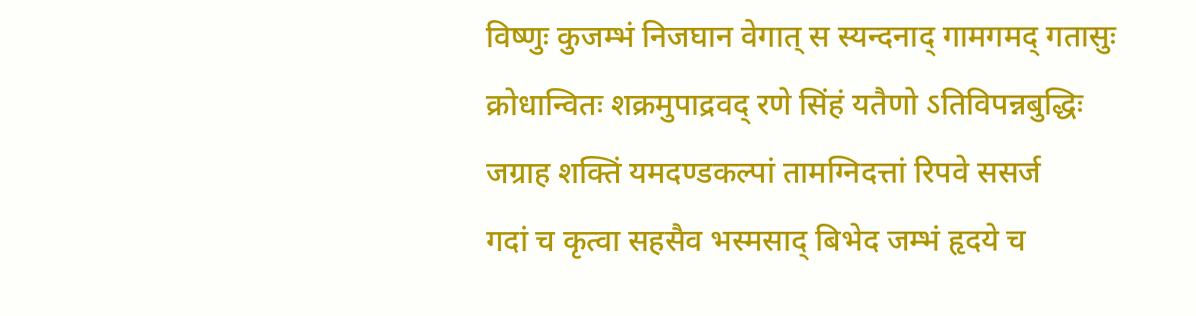विष्णुः कुजम्भं निजघान वेगात् स स्यन्दनाद् गामगमद् गतासुः
क्रोधान्वितः शक्रमुपाद्रवद् रणे सिंहं यतैणो ऽतिविपन्नबुद्धिः
जग्राह शक्तिं यमदण्डकल्पां तामग्निदत्तां रिपवे ससर्ज
गदां च कृत्वा सहसैव भस्मसाद् बिभेद जम्भं हृदये च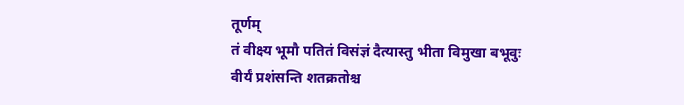तूर्णम्
तं वीक्ष्य भूमौ पतितं विसंज्ञं दैत्यास्तु भीता विमुखा बभूवुः
वीर्यं प्रशंसन्ति शतक्रतोश्च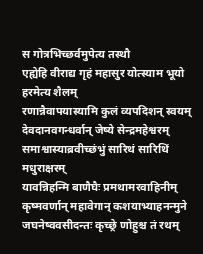स गोत्रभिच्छर्वमुपेत्य तस्थौ
एह्येहि वीराद्य गृहं महासुर योत्स्याम भूयो हरमेत्य शैलम्
रणान्नैवापयास्यामि कुलं व्यपदिशन् स्वयम्
देवदानवगन्धर्वान् जेष्ये सेन्द्रमहेश्वरम्
समाश्वास्याब्रवीच्छंभुं सारिथं सारिथिं मधुराक्षरम्
यावन्निहन्मि बाणैघैः प्रमथामरवाहिनीम्
कृष्मवर्णान् महावेगान् कशयाभ्याहनन्मुने
जघनेष्ववसीदन्तः कृच्छ्रे णोहुश्च तं रथम्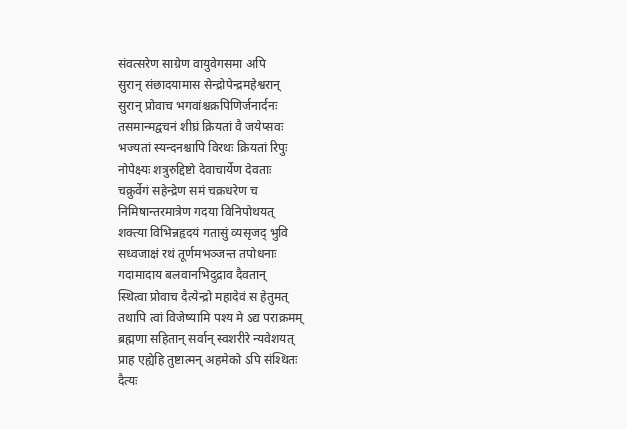संवत्सरेण साग्रेण वायुवेगसमा अपि
सुरान् संछादयामास सेन्द्रोपेन्द्रमहेश्वरान्
सुरान् प्रोवाच भगवांश्चक्रपिणिर्जनार्दनः
तसमान्मद्वचनं शीघ्रं क्रियतां वै जयेप्सवः
भज्यतां स्यन्दनश्चापि विरथः क्रियतां रिपुः
नोपेक्ष्यः शत्रुरुद्दिष्टो देवाचार्येण देवताः
चक्रुर्वेगं सहेन्द्रेण समं चक्रधरेण च
निमिषान्तरमात्रेण गदया विनिपोथयत्
शक्त्या विभिन्नहृदयं गतासुं व्यसृजद् भुवि
सध्वजाक्षं रथं तूर्णमभञ्जन्त तपोधनाः
गदामादाय बलवानभिदुद्राव दैवतान्
स्थित्वा प्रोवाच दैत्येन्द्रो महादेवं स हेतुमत्
तथापि त्वां विजेष्यामि पश्य मे ऽद्य पराक्रमम्
ब्रह्मणा सहितान् सर्वान् स्वशरीरे न्यवेशयत्
प्राह एह्येहि तुष्टात्मन् अहमेको ऽपि संश्थितः
दैत्यः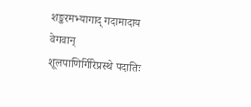शङ्करमभ्यागाद् गदामादाय वेगवान्
शूलपाणिर्गिरिप्रस्थे पदातिः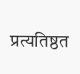प्रत्यतिष्ठत